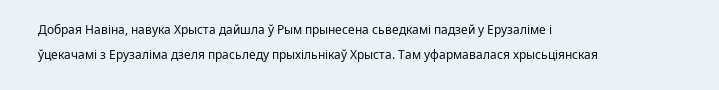Добрая Навіна, навука Хрыста дайшла ў Рым прынесена сьведкамі падзей у Ерузаліме і ўцекачамі з Ерузаліма дзеля прасьледу прыхільнікаў Хрыста. Там уфармавалася хрысьціянская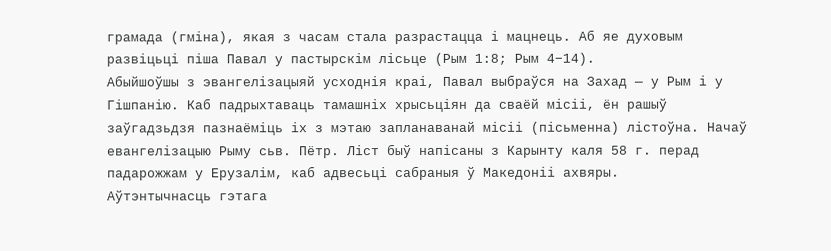грамада (гміна), якая з часам стала разрастацца і мацнець. Аб яе духовым развіцьці піша Павал у пастырскім лісьце (Рым 1:8; Рым 4−14).
Абыйшоўшы з эвангелізацыяй усходнія краі, Павал выбраўся на Захад — у Рым і у Гішпанію. Каб падрыхтаваць тамашніх хрысьціян да сваёй місіі, ён рашыў заўгадзьдзя пазнаёміць іх з мэтаю запланаванай місіі (пісьменна) лістоўна. Начаў евангелізацыю Рыму сьв. Пётр. Ліст быў напісаны з Карынту каля 58 г. перад падарожжам у Ерузалім, каб адвесьці сабраныя ў Македоніі ахвяры.
Аўтэнтычнасць гэтага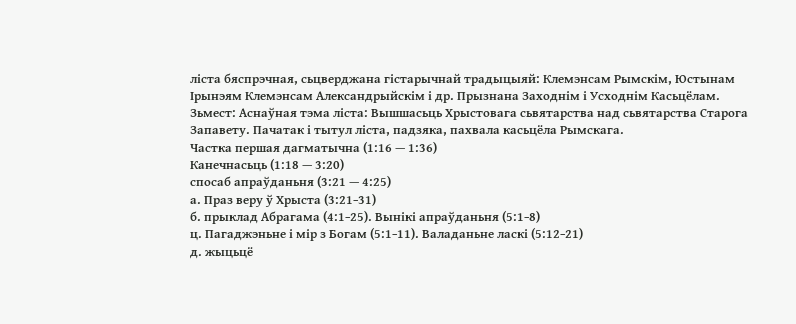ліста бяспрэчная, сьцверджана гістарычнай традыцыяй: Клемэнсам Рымскім, Юстынам Ірынэям Клемэнсам Александрыйскім і др. Прызнана Заходнім і Усходнім Касьцёлам.
Зьмест: Аснаўная тэма ліста: Вышшасьць Хрыстовага сьвятарства над сьвятарства Старога Запавету. Пачатак і тытул ліста, падзяка, пахвала касьцёла Рымскага.
Частка першая дагматычна (1:16 — 1:36)
Канечнасьць (1:18 — 3:20)
спосаб апраўданьня (3:21 — 4:25)
а. Праз веру ў Хрыста (3:21−31)
б. прыклад Абрагама (4:1−25). Вынікі апраўданьня (5:1−8)
ц. Пагаджэньне і мір з Богам (5:1−11). Валаданьне ласкі (5:12−21)
д. жыцьцё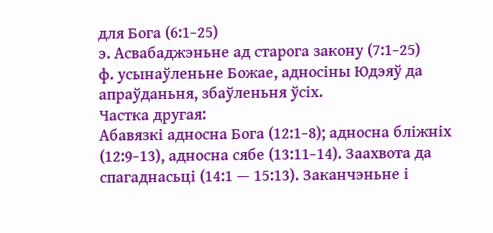для Бога (6:1−25)
э. Асвабаджэньне ад старога закону (7:1−25)
ф. усынаўленьне Божае, адносіны Юдэяў да апраўданьня, збаўленьня ўсіх.
Частка другая:
Абавязкі адносна Бога (12:1−8); адносна бліжніх (12:9−13), адносна сябе (13:11−14). Заахвота да спагаднасьці (14:1 — 15:13). Заканчэньне і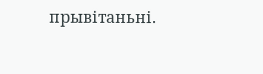прывітаньні.